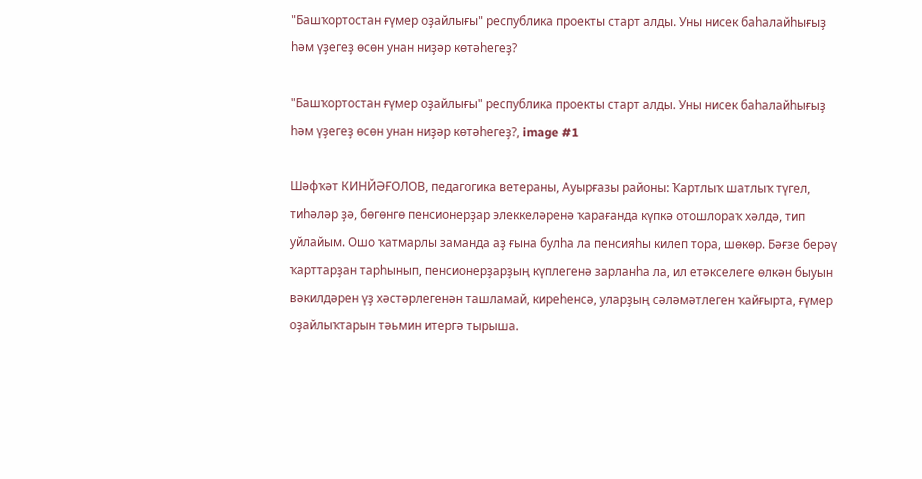"Башҡортостан ғүмер оҙайлығы" республика проекты старт алды. Уны нисек баһалайһығыҙ һәм үҙегеҙ өсөн унан ниҙәр көтәһегеҙ?

"Башҡортостан ғүмер оҙайлығы" республика проекты старт алды. Уны нисек баһалайһығыҙ һәм үҙегеҙ өсөн унан ниҙәр көтәһегеҙ?, image #1

Шәфҡәт КИНЙӘҒОЛОВ, педагогика ветераны, Ауырғазы районы: Ҡартлыҡ шатлыҡ түгел, тиһәләр ҙә, бөгөнгө пенсионерҙар элеккеләренә ҡарағанда күпкә отошлораҡ хәлдә, тип уйлайым. Ошо ҡатмарлы заманда аҙ ғына булһа ла пенсияһы килеп тора, шөкөр. Бәғзе берәү ҡарттарҙан тарһынып, пенсионерҙарҙың күплегенә зарланһа ла, ил етәкселеге өлкән быуын вәкилдәрен үҙ хәстәрлегенән ташламай, киреһенсә, уларҙың сәләмәтлеген ҡайғырта, ғүмер оҙайлыҡтарын тәьмин итергә тырыша.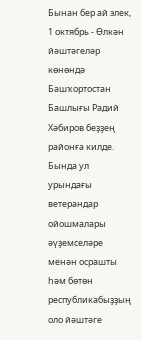Бынан бер ай элек, 1 октябрь - Өлкән йәштәгеләр көнөндә Башҡортостан Башлығы Радий Хәбиров беҙҙең районға килде. Бында ул урындағы ветерандар ойошмалары әүҙемселәре менән осрашты һәм бөтөн республикабыҙҙың оло йәштәге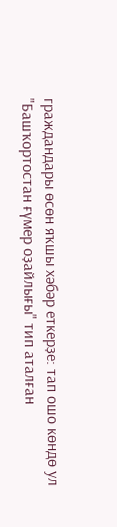граждандары өсөн яҡшы хәбәр еткерҙе: тап ошо көндө ул "Башҡортостан ғүмер оҙайлығы" тип аталған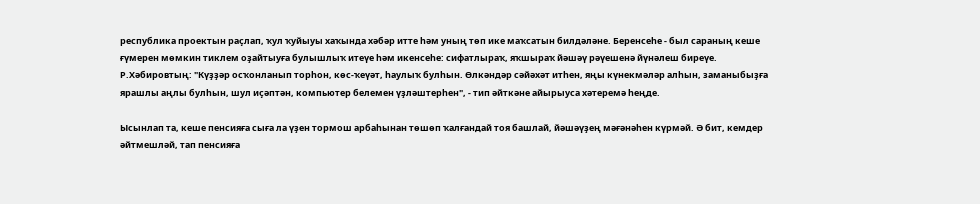республика проектын раҫлап, ҡул ҡуйыуы хаҡында хәбәр итте һәм уның төп ике маҡсатын билдәләне. Беренсеһе - был сараның кеше ғүмерен мөмкин тиклем оҙайтыуға булышлыҡ итеүе һәм икенсеһе: сифатлыраҡ, яҡшыраҡ йәшәү рәүешенә йүнәлеш биреүе. Р.Хәбировтың: "Күҙҙәр осҡонланып торһон, көс-ҡеүәт, һаулыҡ булһын. Өлкәндәр сәйәхәт итһен, яңы күнекмәләр алһын, заманыбыҙға ярашлы аңлы булһын, шул иҫәптән, компьютер белемен үҙләштерһен", - тип әйткәне айырыуса хәтеремә һеңде.

Ысынлап та, кеше пенсияға сыға ла үҙен тормош арбаһынан төшөп ҡалғандай тоя башлай, йәшәүҙең мәғәнәһен күрмәй. Ә бит, кемдер әйтмешләй, тап пенсияға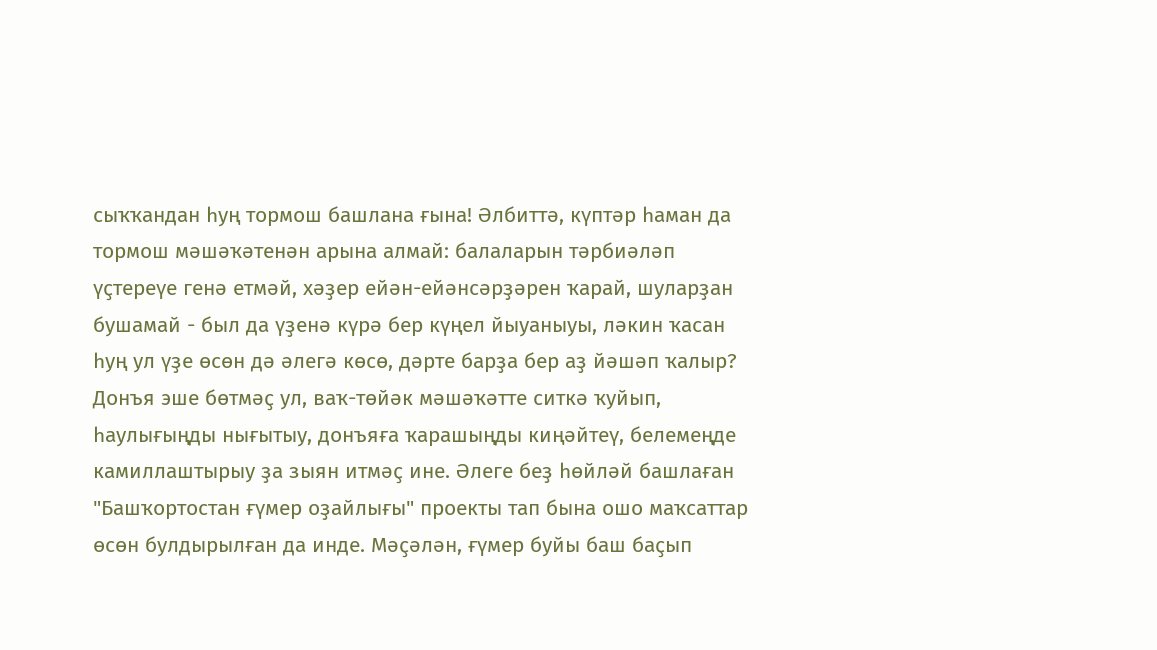сыҡҡандан һуң тормош башлана ғына! Әлбиттә, күптәр һаман да тормош мәшәҡәтенән арына алмай: балаларын тәрбиәләп үҫтереүе генә етмәй, хәҙер ейән-ейәнсәрҙәрен ҡарай, шуларҙан бушамай - был да үҙенә күрә бер күңел йыуаныуы, ләкин ҡасан һуң ул үҙе өсөн дә әлегә көсө, дәрте барҙа бер аҙ йәшәп ҡалыр? Донъя эше бөтмәҫ ул, ваҡ-төйәк мәшәҡәтте ситкә ҡуйып, һаулығыңды нығытыу, донъяға ҡарашыңды киңәйтеү, белемеңде камиллаштырыу ҙа зыян итмәҫ ине. Әлеге беҙ һөйләй башлаған "Башҡортостан ғүмер оҙайлығы" проекты тап бына ошо маҡсаттар өсөн булдырылған да инде. Мәҫәлән, ғүмер буйы баш баҫып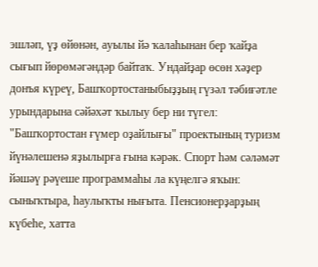эшләп, үҙ өйөнән, ауылы йә ҡалаһынан бер ҡайҙа сығып йөрөмәгәндәр байтаҡ. Ундайҙар өсөн хәҙер донъя күреү, Башҡортостаныбыҙҙың гүзәл тәбиғәтле урындарына сәйәхәт ҡылыу бер ни түгел: "Башҡортостан ғүмер оҙайлығы" проектының туризм йүнәлешенә яҙылырға ғына кәрәк. Спорт һәм сәләмәт йәшәү рәүеше программаһы ла күңелгә яҡын: сыныҡтыра, һаулыҡты нығыта. Пенсионерҙарҙың күбеһе, хатта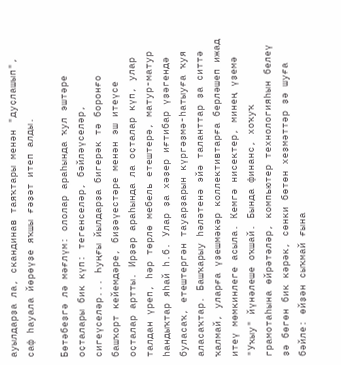ауылдарҙа ла, скандинав таяҡтары менән "дуҫлашып", саф һауала йөрөүҙе яҡшы ғәҙәт итеп алды.

Бөтәбеҙгә лә мәғлүм: ололар араһында ҡул эштәре оҫталары бик күп: тегенселәр, бәйләүселәр, сигеүселәр... Һуңғы йылдарҙа бигерәк тә боронғо башҡорт кейемдәре, биҙәүестәре менән эш итеүсе оҫталар артты. Ирҙәр араһында ла оҫталар күп, улар талдан үреп, һәр төрлө мебель етештерә, матур-матур һандыҡтар яһай һ.б. Улар ҙа хәҙер иғтибар үҙәгендә буласаҡ, етештергән тауарҙарын күргәҙмә-һатыуға ҡуя аласаҡтар. Башҡарыу һәләтенә эйә таланттар ҙа ситтә ҡалмай, уларға үҙешмәкәр коллективтарға берләшеп ижад итеү мөмкинлеге асыла. Кемгә нисектер, минең үҙемә "Уҡыу" йүнәлеше оҡшай. Бында финанс, хоҡуҡ грамотаһына өйрәтәләр, компьютер технологияһын белеү ҙә бөгөн бик кәрәк, сөнки бөтөн хеҙмәттәр ҙә шуға бәйле: өйҙән сыҡмай ғына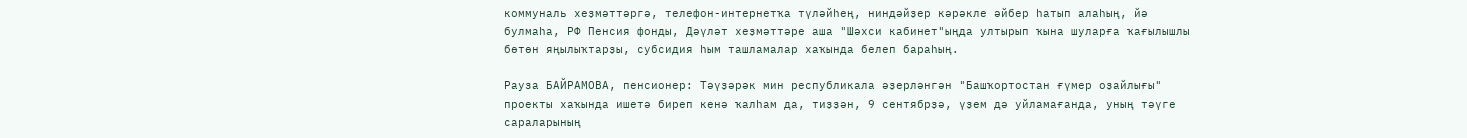коммуналь хеҙмәттәргә, телефон-интернетҡа түләйһең, ниндәйҙер кәрәкле әйбер һатып алаһың, йә булмаһа, РФ Пенсия фонды, Дәүләт хеҙмәттәре аша "Шәхси кабинет"ыңда ултырып ҡына шуларға ҡағылышлы бөтөн яңылыҡтарҙы, субсидия һым ташламалар хаҡында белеп бараһың.

Рауза БАЙРАМОВА, пенсионер: Тәүҙәрәк мин республикала әҙерләнгән "Башҡортостан ғүмер оҙайлығы" проекты хаҡында ишетә биреп кенә ҡалһам да, тиҙҙән, 9 сентябрҙә, үҙем дә уйламағанда, уның тәүге сараларының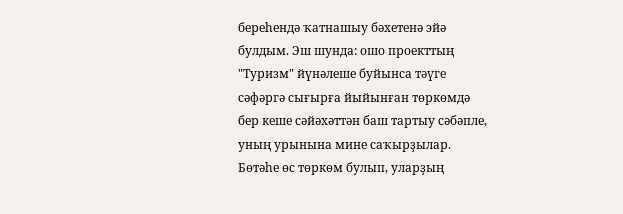береһендә ҡатнашыу бәхетенә эйә булдым. Эш шунда: ошо проекттың "Туризм" йүнәлеше буйынса тәүге сәфәргә сығырға йыйынған төркөмдә бер кеше сәйәхәттән баш тартыу сәбәпле, уның урынына мине саҡырҙылар. Бөтәһе өс төркөм булып, уларҙың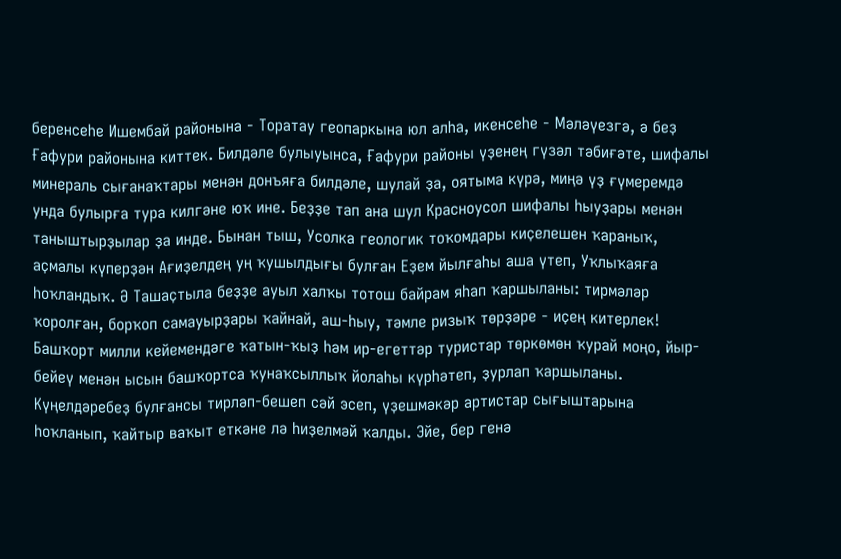беренсеһе Ишембай районына - Торатау геопаркына юл алһа, икенсеһе - Мәләүезгә, ә беҙ Ғафури районына киттек. Билдәле булыуынса, Ғафури районы үҙенең гүзәл тәбиғәте, шифалы минераль сығанаҡтары менән донъяға билдәле, шулай ҙа, оятыма күрә, миңә үҙ ғүмеремдә унда булырға тура килгәне юҡ ине. Беҙҙе тап ана шул Красноусол шифалы һыуҙары менән таныштырҙылар ҙа инде. Бынан тыш, Усолка геологик тоҡомдары киҫелешен ҡараныҡ, аҫмалы күперҙән Ағиҙелдең уң ҡушылдығы булған Еҙем йылғаһы аша үтеп, Уҡлыҡаяға һоҡландыҡ. Ә Ташаҫтыла беҙҙе ауыл халҡы тотош байрам яһап ҡаршыланы: тирмәләр ҡоролған, борҡоп самауырҙары ҡайнай, аш-һыу, тәмле ризыҡ төрҙәре - иҫең китерлек! Башҡорт милли кейемендәге ҡатын-ҡыҙ һәм ир-егеттәр туристар төркөмөн ҡурай моңо, йыр-бейеү менән ысын башҡортса ҡунаҡсыллыҡ йолаһы күрһәтеп, ҙурлап ҡаршыланы. Күңелдәребеҙ булғансы тирләп-бешеп сәй эсеп, үҙешмәкәр артистар сығыштарына һоҡланып, ҡайтыр ваҡыт еткәне лә һиҙелмәй ҡалды. Эйе, бер генә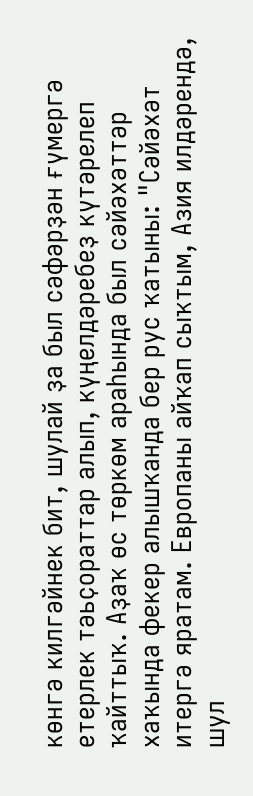көнгә килгәйнек бит, шулай ҙа был сәфәрҙән ғүмергә етерлек тәьҫораттар алып, күңелдәребеҙ күтәрелеп ҡайттыҡ. Аҙаҡ өс төркөм араһында был сәйәхәттәр хаҡында фекер алышҡанда бер рус ҡатыны: "Сәйәхәт итергә яратам. Европаны айҡап сыҡтым, Азия илдәрендә, шул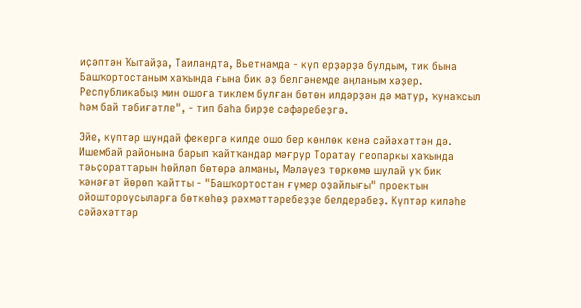иҫәптән Ҡытайҙа, Таиландта, Вьетнамда - күп ерҙәрҙә булдым, тик бына Башҡортостаным хаҡында ғына бик әҙ белгәнемде аңланым хәҙер. Республикабыҙ мин ошоға тиклем булған бөтөн илдәрҙән дә матур, ҡунаҡсыл һәм бай тәбиғәтле", - тип баһа бирҙе сәфәребеҙгә.

Эйе, күптәр шундай фекергә килде ошо бер көнлөк кенә сәйәхәттән дә. Ишембай районына барып ҡайтҡандар мәғрур Торатау геопаркы хаҡында тәьҫораттарын һөйләп бөтөрә алманы, Мәләүез төркөмө шулай уҡ бик ҡәнәғәт йөрөп ҡайтты - "Башҡортостан ғүмер оҙайлығы" проектын ойоштороусыларға бөткөһөҙ рәхмәттәребеҙҙе белдерәбеҙ. Күптәр киләһе сәйәхәттәр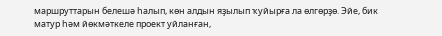маршруттарын белешә һалып, көн алдын яҙылып ҡуйырға ла өлгөрҙө. Эйе, бик матур һәм йөкмәткеле проект уйланған,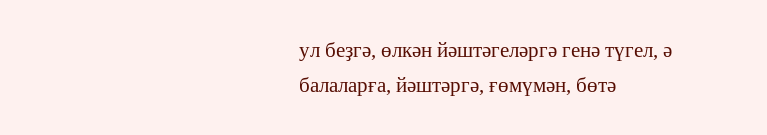ул беҙгә, өлкән йәштәгеләргә генә түгел, ә балаларға, йәштәргә, ғөмүмән, бөтә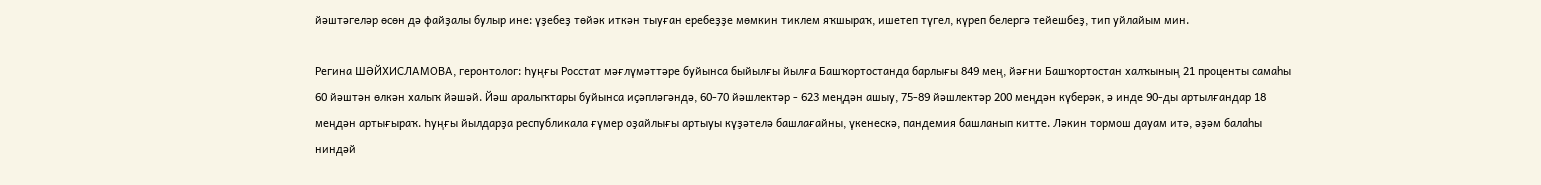йәштәгеләр өсөн дә файҙалы булыр ине: үҙебеҙ төйәк иткән тыуған еребеҙҙе мөмкин тиклем яҡшыраҡ, ишетеп түгел, күреп белергә тейешбеҙ, тип уйлайым мин.

Регина ШӘЙХИСЛАМОВА, геронтолог: Һуңғы Росстат мәғлүмәттәре буйынса быйылғы йылға Башҡортостанда барлығы 849 мең, йәғни Башҡортостан халҡының 21 проценты самаһы 60 йәштән өлкән халыҡ йәшәй. Йәш аралыҡтары буйынса иҫәпләгәндә, 60-70 йәшлектәр - 623 меңдән ашыу, 75-89 йәшлектәр 200 меңдән күберәк, ә инде 90-ды артылғандар 18 меңдән артығыраҡ. Һуңғы йылдарҙа республикала ғүмер оҙайлығы артыуы күҙәтелә башлағайны, үкенескә, пандемия башланып китте. Ләкин тормош дауам итә, әҙәм балаһы ниндәй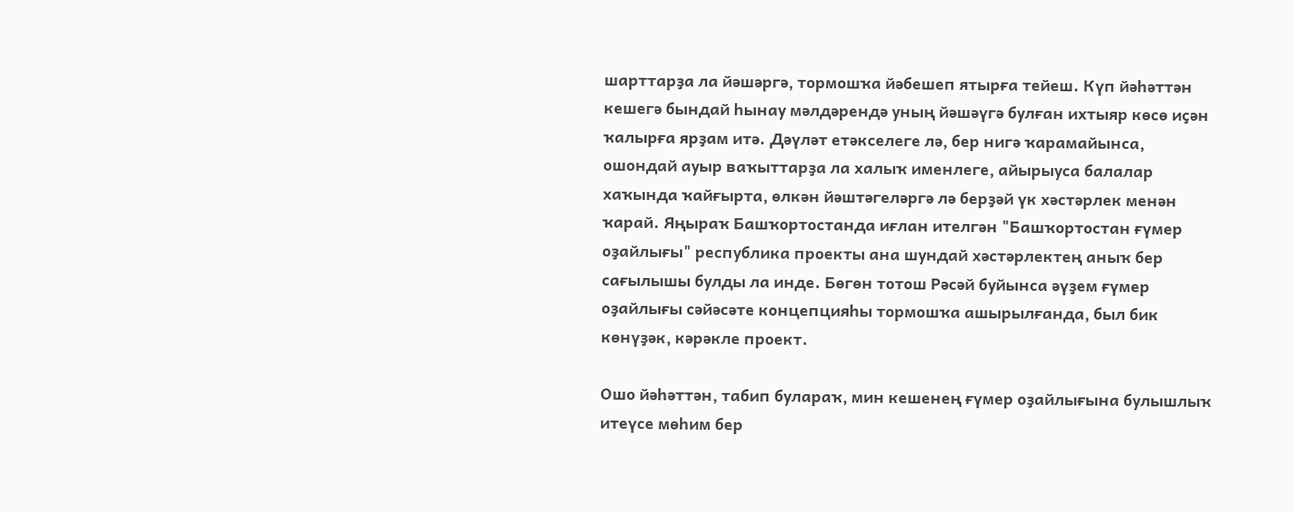шарттарҙа ла йәшәргә, тормошҡа йәбешеп ятырға тейеш. Күп йәһәттән кешегә бындай һынау мәлдәрендә уның йәшәүгә булған ихтыяр көсө иҫән ҡалырға ярҙам итә. Дәүләт етәкселеге лә, бер нигә ҡарамайынса, ошондай ауыр ваҡыттарҙа ла халыҡ именлеге, айырыуса балалар хаҡында ҡайғырта, өлкән йәштәгеләргә лә берҙәй үк хәстәрлек менән ҡарай. Яңыраҡ Башҡортостанда иғлан ителгән "Башҡортостан ғүмер оҙайлығы" республика проекты ана шундай хәстәрлектең аныҡ бер сағылышы булды ла инде. Бөгөн тотош Рәсәй буйынса әүҙем ғүмер оҙайлығы сәйәсәте концепцияһы тормошҡа ашырылғанда, был бик көнүҙәк, кәрәкле проект.

Ошо йәһәттән, табип булараҡ, мин кешенең ғүмер оҙайлығына булышлыҡ итеүсе мөһим бер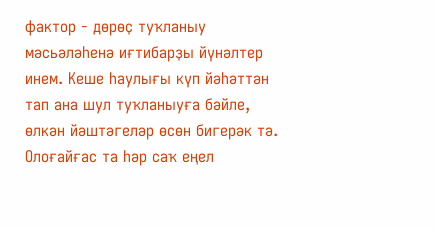фактор - дөрөҫ туҡланыу мәсьәләһенә иғтибарҙы йүнәлтер инем. Кеше һаулығы күп йәһәттән тап ана шул туҡланыуға бәйле, өлкән йәштәгеләр өсөн бигерәк тә. Олоғайғас та һәр саҡ еңел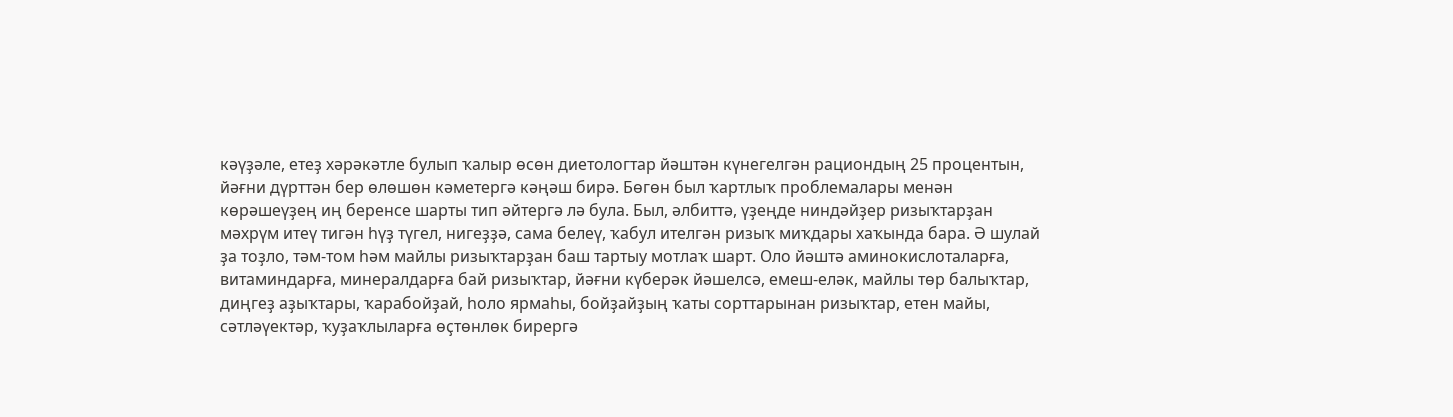кәүҙәле, етеҙ хәрәкәтле булып ҡалыр өсөн диетологтар йәштән күнегелгән рациондың 25 процентын, йәғни дүрттән бер өлөшөн кәметергә кәңәш бирә. Бөгөн был ҡартлыҡ проблемалары менән көрәшеүҙең иң беренсе шарты тип әйтергә лә була. Был, әлбиттә, үҙеңде ниндәйҙер ризыҡтарҙан мәхрүм итеү тигән һүҙ түгел, нигеҙҙә, сама белеү, ҡабул ителгән ризыҡ миҡдары хаҡында бара. Ә шулай ҙа тоҙло, тәм-том һәм майлы ризыҡтарҙан баш тартыу мотлаҡ шарт. Оло йәштә аминокислоталарға, витаминдарға, минералдарға бай ризыҡтар, йәғни күберәк йәшелсә, емеш-еләк, майлы төр балыҡтар, диңгеҙ аҙыҡтары, ҡарабойҙай, һоло ярмаһы, бойҙайҙың ҡаты сорттарынан ризыҡтар, етен майы, сәтләүектәр, ҡуҙаҡлыларға өҫтөнлөк бирергә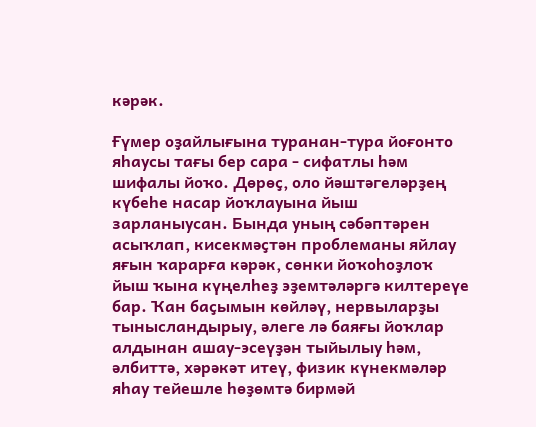кәрәк.

Ғүмер оҙайлығына туранан-тура йоғонто яһаусы тағы бер сара - сифатлы һәм шифалы йоҡо. Дөрөҫ, оло йәштәгеләрҙең күбеһе насар йоҡлауына йыш зарланыусан. Бында уның сәбәптәрен асыҡлап, кисекмәҫтән проблеманы яйлау яғын ҡарарға кәрәк, сөнки йоҡоһоҙлоҡ йыш ҡына күңелһеҙ эҙемтәләргә килтереүе бар. Ҡан баҫымын көйләү, нервыларҙы тынысландырыу, әлеге лә баяғы йоҡлар алдынан ашау-эсеүҙән тыйылыу һәм, әлбиттә, хәрәкәт итеү, физик күнекмәләр яһау тейешле һөҙөмтә бирмәй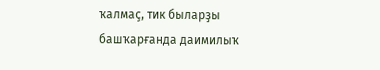ҡалмаҫ, тик быларҙы башҡарғанда даимилыҡ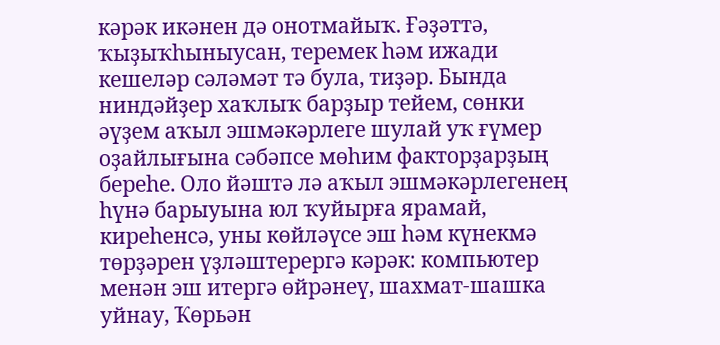кәрәк икәнен дә онотмайыҡ. Ғәҙәттә, ҡыҙыҡһыныусан, теремек һәм ижади кешеләр сәләмәт тә була, тиҙәр. Бында ниндәйҙер хаҡлыҡ барҙыр тейем, сөнки әүҙем аҡыл эшмәкәрлеге шулай уҡ ғүмер оҙайлығына сәбәпсе мөһим факторҙарҙың береһе. Оло йәштә лә аҡыл эшмәкәрлегенең һүнә барыуына юл ҡуйырға ярамай, киреһенсә, уны көйләүсе эш һәм күнекмә төрҙәрен үҙләштерергә кәрәк: компьютер менән эш итергә өйрәнеү, шахмат-шашка уйнау, Ҡөрьән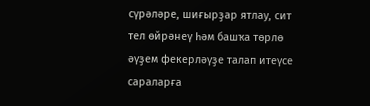сүрәләре, шиғырҙар ятлау, сит тел өйрәнеү һәм башҡа төрлө әүҙем фекерләүҙе талап итеүсе сараларға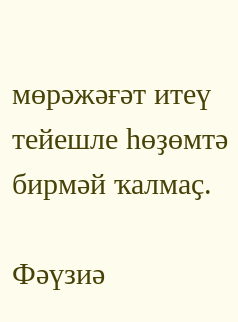мөрәжәғәт итеү тейешле һөҙөмтә бирмәй ҡалмаҫ.

Фәүзиә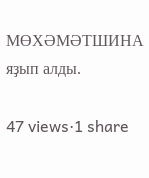МӨХӘМӘТШИНА яҙып алды.

47 views·1 share